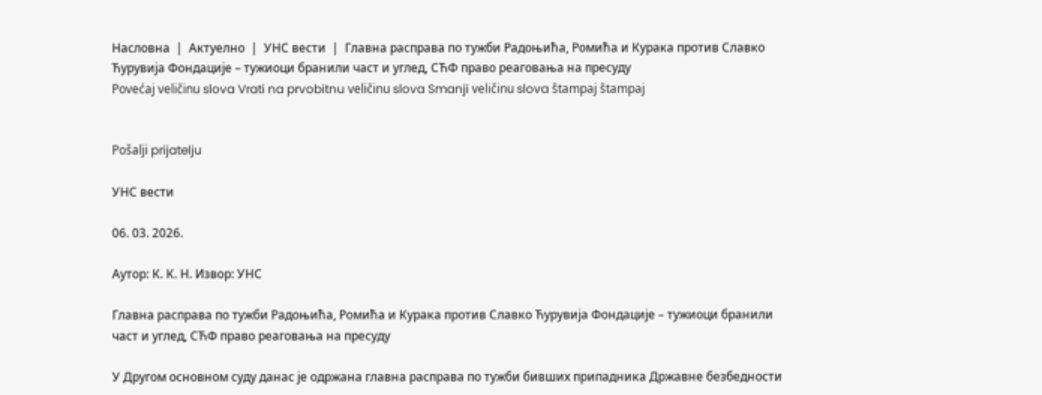Насловна  |  Актуелно  |  УНС вести  |  Главна расправа по тужби Радоњића, Ромића и Курака против Славко Ћурувија Фондације – тужиоци бранили част и углед, СЋФ право реаговања на пресуду
Povećaj veličinu slova Vrati na prvobitnu veličinu slova Smanji veličinu slova štampaj štampaj


Pošalji prijatelju

УНС вести

06. 03. 2026.

Аутор: К. К. Н. Извор: УНС

Главна расправа по тужби Радоњића, Ромића и Курака против Славко Ћурувија Фондације – тужиоци бранили част и углед, СЋФ право реаговања на пресуду

У Другом основном суду данас је одржана главна расправа по тужби бивших припадника Државне безбедности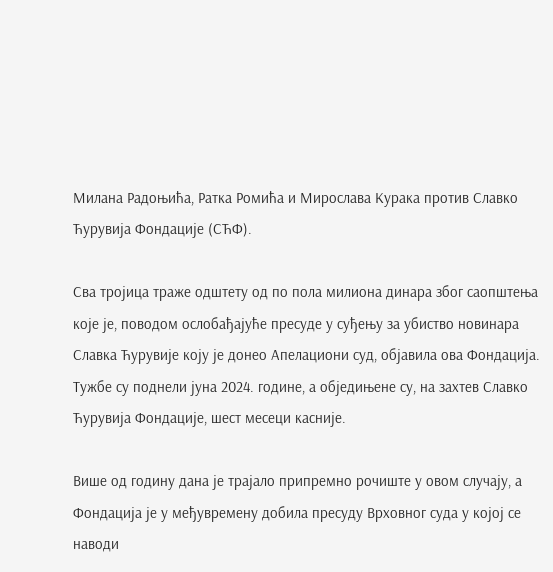Милана Радоњића, Ратка Ромића и Мирослава Курака против Славко Ћурувија Фондације (СЋФ).

Сва тројица траже одштету од по пола милиона динара због саопштења које је, поводом ослобађајуће пресуде у суђењу за убиство новинара Славка Ћурувије коју је донео Апелациони суд, објавила ова Фондација.  Тужбе су поднели јуна 2024. године, а обједињене су, на захтев Славко Ћурувија Фондације, шест месеци касније.

Више од годину дана је трајало припремно рочиште у овом случају, а Фондација је у међувремену добила пресуду Врховног суда у којој се наводи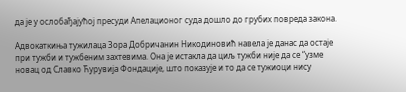да је у ослобађајућој пресуди Апелационог суда дошло до грубих повреда закона.

Адвокаткиња тужилаца Зора Добричанин Никодиновић навела је данас да остаје при тужби и тужбеним захтевима. Она је истакла да циљ тужби није да се “узме новац од Славко Ћурувија Фондације, што показује и то да се тужиоци нису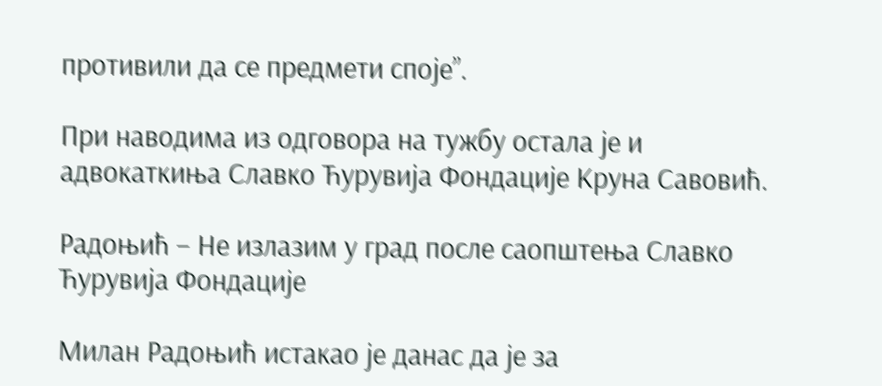противили да се предмети споје”.

При наводима из одговора на тужбу остала је и адвокаткиња Славко Ћурувија Фондације Круна Савовић.

Радоњић – Не излазим у град после саопштења Славко Ћурувија Фондације

Милан Радоњић истакао је данас да је за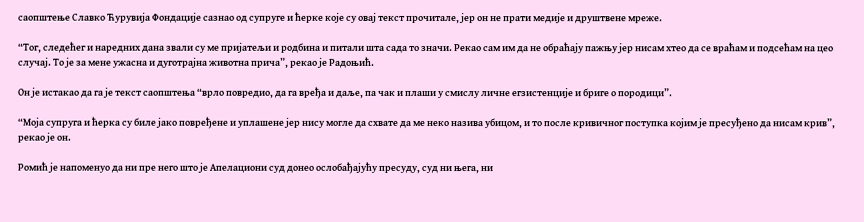саопштење Славко Ћурувија Фондације сазнао од супруге и ћерке које су овај текст прочитале, јер он не прати медије и друштвене мреже.

“Тог, следећег и наредних дана звали су ме пријатељи и родбина и питали шта сада то значи. Рекао сам им да не обраћају пажњу јер нисам хтео да се враћам и подсећам на цео случај. То је за мене ужасна и дуготрајна животна прича”, рекао је Радоњић.

Он је истакао да га је текст саопштења “врло повредио, да га вређа и даље, па чак и плаши у смислу личне егзистенције и бриге о породици”.

“Моја супруга и ћерка су биле јако повређене и уплашене јер нису могле да схвате да ме неко назива убицом, и то после кривичног поступка којим је пресуђено да нисам крив”, рекао је он.

Ромић је напоменуо да ни пре него што је Апелациони суд донео ослобађајућу пресуду, суд ни њега, ни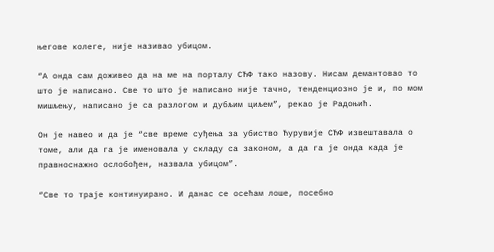његове колеге, није називао убицом.

“А онда сам доживео да на ме на порталу СЋФ тако назову. Нисам демантовао то што је написано. Све то што је написано није тачно, тенденциозно је и, по мом мишљењу, написано је са разлогом и дубљим циљем”, рекао је Радоњић.

Он је навео и да је “све време суђења за убиство Ћурувије СЋФ извештавала о томе, али да га је именовала у складу са законом, а да га је онда када је правноснажно ослобођен, назвала убицом”.

“Све то траје континуирано. И данас се осећам лоше, посебно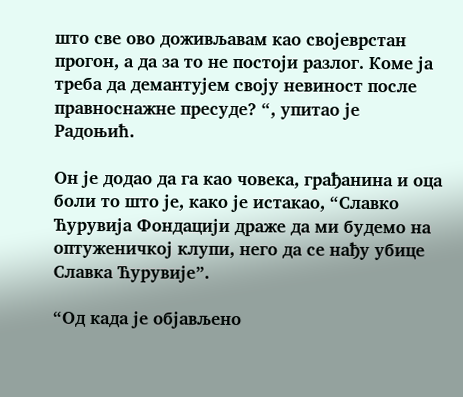што све ово доживљавам као својеврстан прогон, а да за то не постоји разлог. Коме ја треба да демантујем своју невиност после правноснажне пресуде? “, упитао је Радоњић.

Он је додао да га као човека, грађанина и оца боли то што је, како је истакао, “Славко Ћурувија Фондацији драже да ми будемо на оптуженичкој клупи, него да се нађу убице Славка Ћурувије”.

“Од када је објављено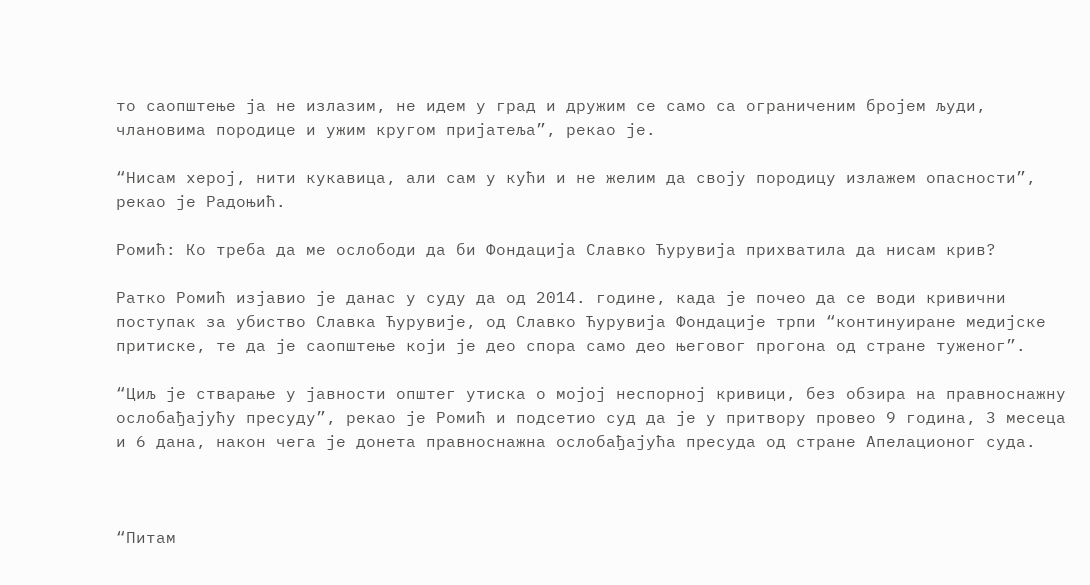то саопштење ја не излазим, не идем у град и дружим се само са ограниченим бројем људи, члановима породице и ужим кругом пријатеља”, рекао је.

“Нисам херој, нити кукавица, али сам у кући и не желим да своју породицу излажем опасности”, рекао је Радоњић.

Ромић: Ко треба да ме ослободи да би Фондација Славко Ћурувија прихватила да нисам крив?

Ратко Ромић изјавио је данас у суду да од 2014. године, када је почео да се води кривични поступак за убиство Славка Ћурувије, од Славко Ћурувија Фондације трпи “континуиране медијске притиске, те да је саопштење који је део спора само део његовог прогона од стране туженог”.

“Циљ је стварање у јавности општег утиска о мојој неспорној кривици, без обзира на правноснажну ослобађајућу пресуду”, рекао је Ромић и подсетио суд да је у притвору провео 9 година, 3 месеца и 6 дана, након чега је донета правноснажна ослобађајућа пресуда од стране Апелационог суда.



“Питам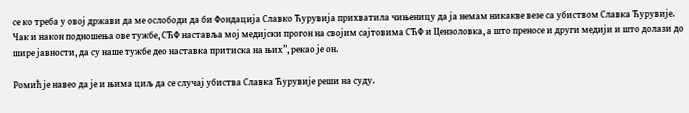се ко треба у овој држави да ме ослободи да би Фондација Славко Ћурувија прихватила чињеницу да ја немам никакве везе са убиством Славка Ћурувије. Чак и након подношења ове тужбе, СЋФ наставља мој медијски прогон на својим сајтовима СЋФ и Цензоловка, а што преносе и други медији и што долази до шире јавности, да су наше тужбе део наставка притиска на њих”, рекао је он.

Ромић је навео да је и њима циљ да се случај убиства Славка Ћурувије реши на суду.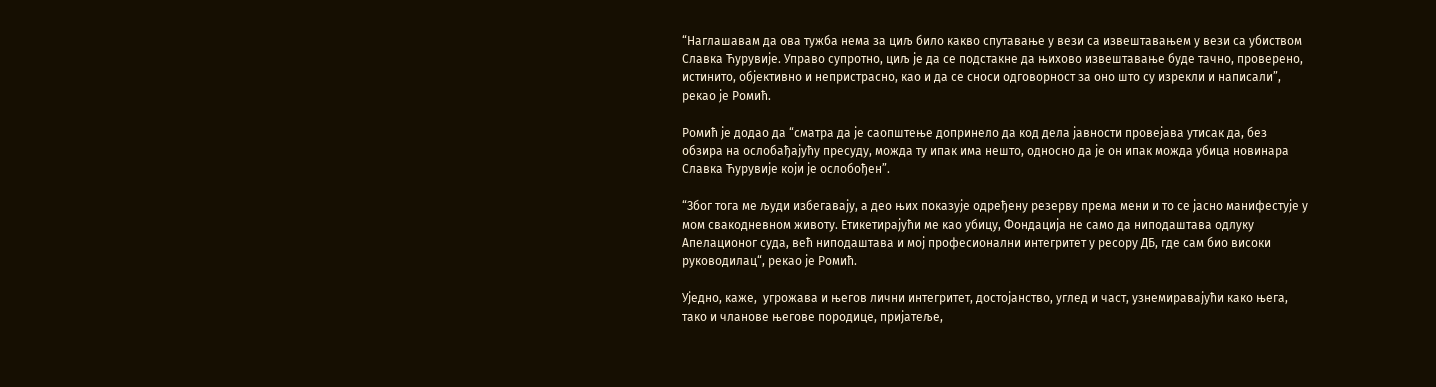“Наглашавам да ова тужба нема за циљ било какво спутавање у вези са извештавањем у вези са убиством Славка Ћурувије. Управо супротно, циљ је да се подстакне да њихово извештавање буде тачно, проверено, истинито, објективно и непристрасно, као и да се сноси одговорност за оно што су изрекли и написали”, рекао је Ромић.

Ромић је додао да “сматра да је саопштење допринело да код дела јавности провејава утисак да, без обзира на ослобађајућу пресуду, можда ту ипак има нешто, односно да је он ипак можда убица новинара Славка Ћурувије који је ослобођен”.

“Због тога ме људи избегавају, а део њих показује одређену резерву према мени и то се јасно манифестује у мом свакодневном животу. Етикетирајући ме као убицу, Фондација не само да ниподаштава одлуку Апелационог суда, већ ниподаштава и мој професионални интегритет у ресору ДБ, где сам био високи руководилац“, рекао је Ромић.

Уједно, каже,  угрожава и његов лични интегритет, достојанство, углед и част, узнемиравајући како њега, тако и чланове његове породице, пријатеље,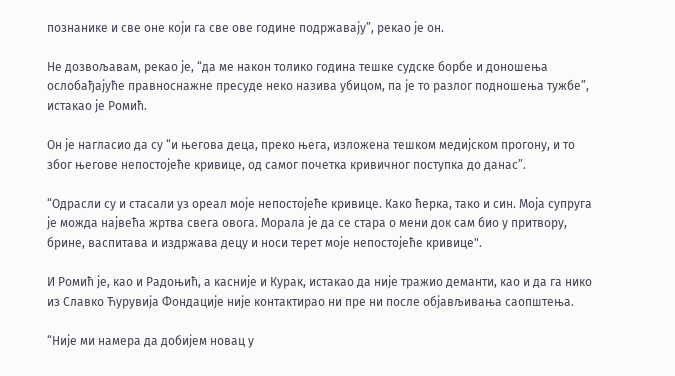познанике и све оне који га све ове године подржавају”, рекао је он.

Не дозвољавам, рекао је, “да ме након толико година тешке судске борбе и доношења ослобађајуће правноснажне пресуде неко назива убицом, па је то разлог подношења тужбе”, истакао је Ромић.

Он је нагласио да су “и његова деца, преко њега, изложена тешком медијском прогону, и то због његове непостојеће кривице, од самог почетка кривичног поступка до данас”.

“Одрасли су и стасали уз ореал моје непостојеће кривице. Како ћерка, тако и син. Моја супруга је можда највећа жртва свега овога. Морала је да се стара о мени док сам био у притвору, брине, васпитава и издржава децу и носи терет моје непостојеће кривице".

И Ромић је, као и Радоњић, а касније и Курак, истакао да није тражио деманти, као и да га нико из Славко Ћурувија Фондације није контактирао ни пре ни после објављивања саопштења.

“Није ми намера да добијем новац у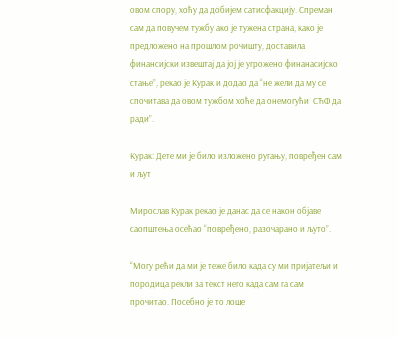овом спору, хоћу да добијем сатисфакцију. Спреман сам да повучем тужбу ако је тужена страна, како је предложено на прошлом рочишту, доставила финансијски извештај да јој је угрожено финанасијско стање”, рекао је Курак и додао да “не жели да му се спочитава да овом тужбом хоће да онемогући  СЋФ да ради”.

Курак: Дете ми је било изложено ругању, повређен сам и љут

Мирослав Курак рекао је данас да се након објаве саопштења осећао “повређено, разочарано и љуто”.

“Могу рећи да ми је теже било када су ми пријатељи и породица рекли за текст него када сам га сам прочитао. Посебно је то лоше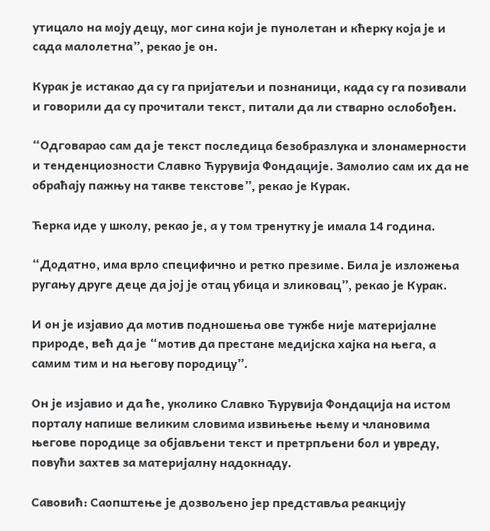утицало на моју децу, мог сина који је пунолетан и кћерку која је и сада малолетна”, рекао је он.

Курак је истакао да су га пријатељи и познаници, када су га позивали и говорили да су прочитали текст, питали да ли стварно ослобођен.

“Одговарао сам да је текст последица безобразлука и злонамерности и тенденциозности Славко Ћурувија Фондације. Замолио сам их да не обраћају пажњу на такве текстове”, рекао је Курак.

Ћерка иде у школу, рекао је, а у том тренутку је имала 14 година.

“Додатно, има врло специфично и ретко презиме. Била је изложења ругању друге деце да јој је отац убица и зликовац”, рекао је Курак.

И он је изјавио да мотив подношења ове тужбе није материјалне природе, већ да је “мотив да престане медијска хајка на њега, а самим тим и на његову породицу”.

Он је изјавио и да ће, уколико Славко Ћурувија Фондација на истом порталу напише великим словима извињење њему и члановима његове породице за објављени текст и претрпљени бол и увреду, повући захтев за материјалну надокнаду.

Савовић: Саопштење је дозвољено јер представља реакцију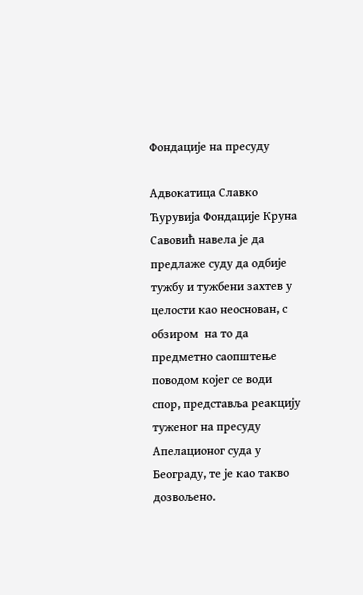Фондације на пресуду

Адвокатица Славко Ћурувија Фондације Круна Савовић навела је да предлаже суду да одбије тужбу и тужбени захтев у целости као неоснован, с обзиром  на то да предметно саопштење поводом којег се води спор, представља реакцију туженог на пресуду Апелационог суда у Београду, те је као такво дозвољено.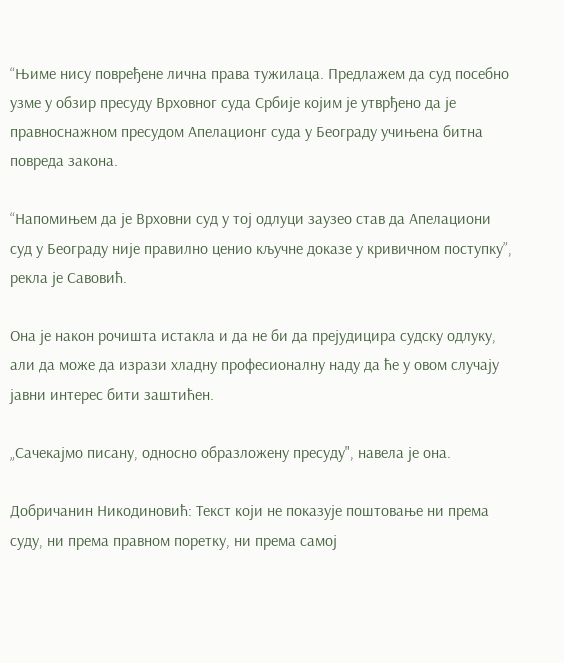“Њиме нису повређене лична права тужилаца. Предлажем да суд посебно узме у обзир пресуду Врховног суда Србије којим је утврђено да је правноснажном пресудом Апелационг суда у Београду учињена битна повреда закона.

“Напомињем да је Врховни суд у тој одлуци заузео став да Апелациони суд у Београду није правилно ценио кључне доказе у кривичном поступку”, рекла је Савовић.

Она је након рочишта истакла и да не би да прејудицира судску одлуку, али да може да изрази хладну професионалну наду да ће у овом случају јавни интерес бити заштићен.

„Сачекајмо писану, односно образложену пресуду", навела је она.

Добричанин Никодиновић: Текст који не показује поштовање ни према суду, ни према правном поретку, ни према самој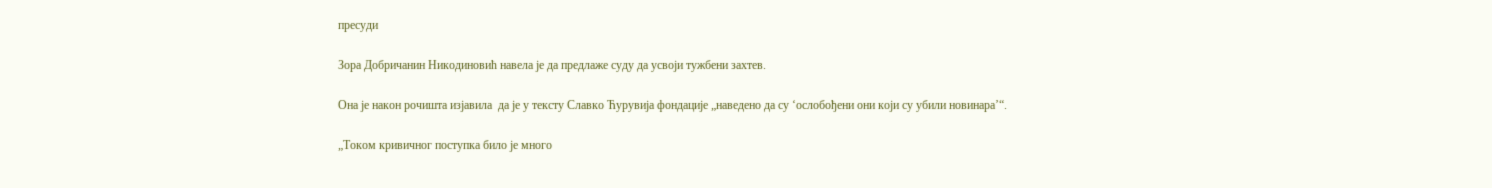пресуди

Зора Добричанин Никодиновић навела је да предлаже суду да усвоји тужбени захтев.

Она је након рочишта изјавила  да је у тексту Славко Ћурувија фондације „наведено да су ‘ослобођени они који су убили новинара’“.

„Током кривичног поступка било је много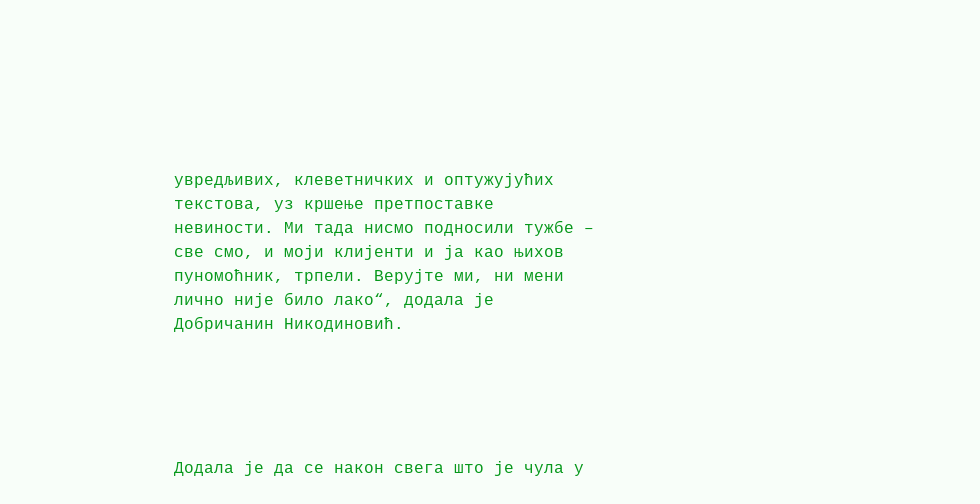увредљивих, клеветничких и оптужујућих текстова, уз кршење претпоставке невиности. Ми тада нисмо подносили тужбе – све смо, и моји клијенти и ја као њихов пуномоћник, трпели. Верујте ми, ни мени лично није било лако“, додала је Добричанин Никодиновић.





Додала је да се након свега што је чула у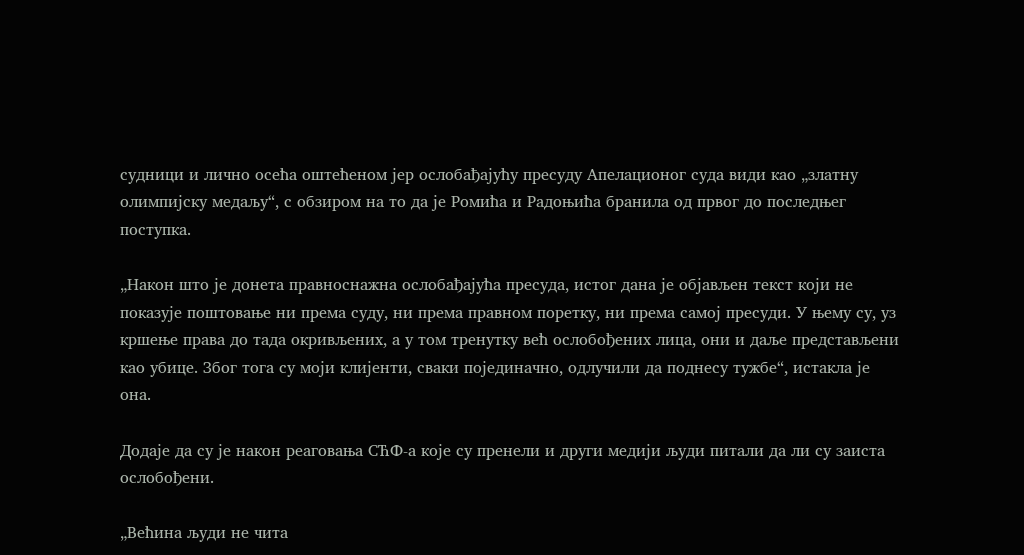судници и лично осећа оштећеном јер ослобађајућу пресуду Апелационог суда види као „златну олимпијску медаљу“, с обзиром на то да је Ромића и Радоњића бранила од првог до последњег поступка.

„Након што је донета правноснажна ослобађајућа пресуда, истог дана је објављен текст који не показује поштовање ни према суду, ни према правном поретку, ни према самој пресуди. У њему су, уз кршење права до тада окривљених, а у том тренутку већ ослобођених лица, они и даље представљени као убице. Због тога су моји клијенти, сваки појединачно, одлучили да поднесу тужбе“, истакла је она.

Додаје да су је након реаговања СЋФ-а које су пренели и други медији људи питали да ли су заиста ослобођени.

„Већина људи не чита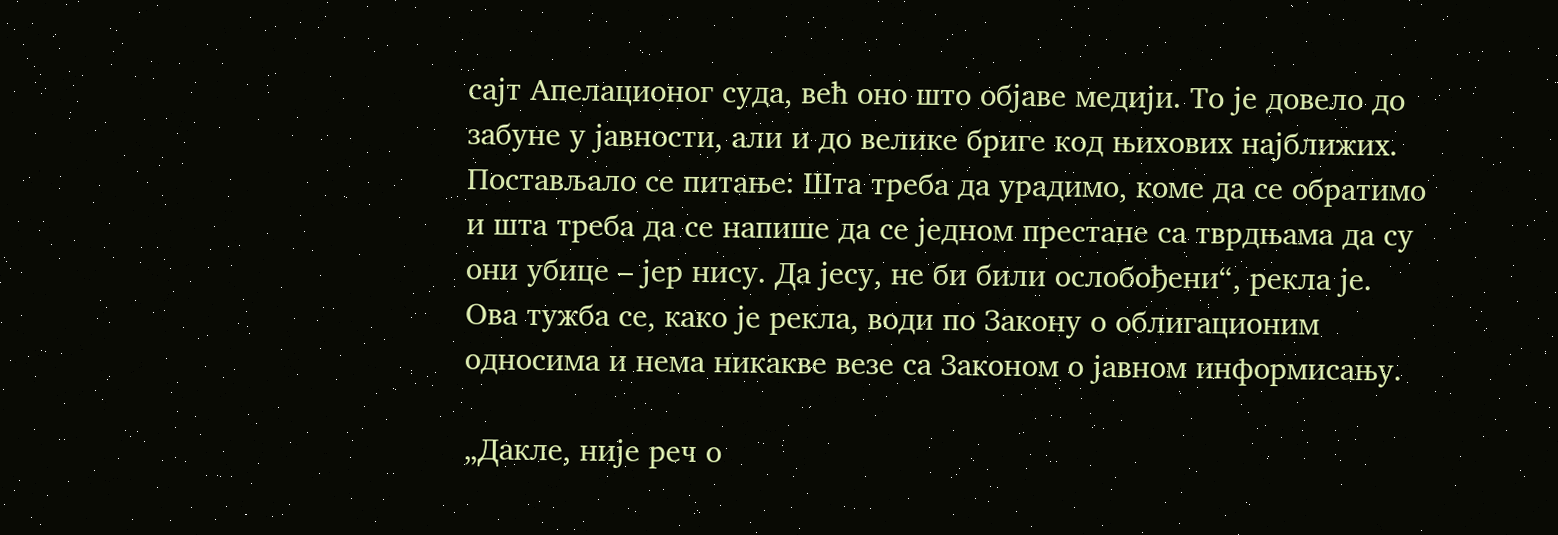сајт Апелационог суда, већ оно што објаве медији. То је довело до забуне у јавности, али и до велике бриге код њихових најближих. Постављало се питање: Шта треба да урадимо, коме да се обратимо и шта треба да се напише да се једном престане са тврдњама да су они убице – јер нису. Да јесу, не би били ослобођени“, рекла је.
Ова тужба се, како је рекла, води по Закону о облигационим односима и нема никакве везе са Законом о јавном информисању.

„Дакле, није реч о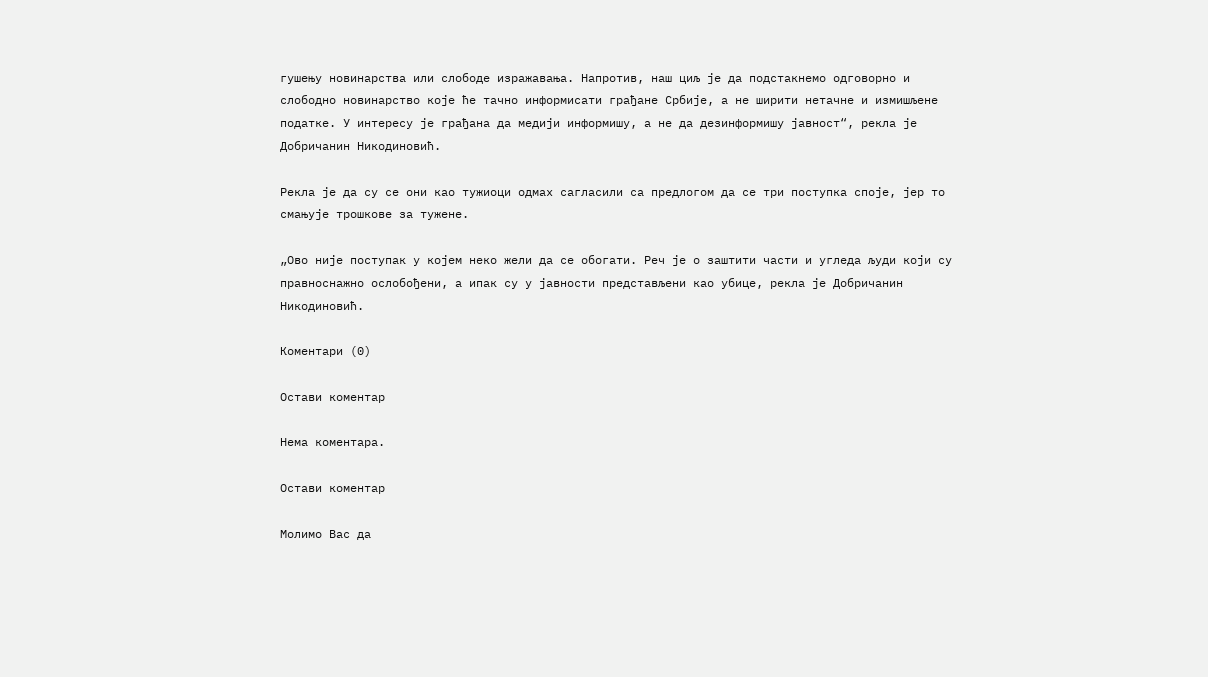гушењу новинарства или слободе изражавања. Напротив, наш циљ је да подстакнемо одговорно и слободно новинарство које ће тачно информисати грађане Србије, а не ширити нетачне и измишљене податке. У интересу је грађана да медији информишу, а не да дезинформишу јавност“, рекла је Добричанин Никодиновић.

Рекла је да су се они као тужиоци одмах сагласили са предлогом да се три поступка споје, јер то смањује трошкове за тужене.

„Ово није поступак у којем неко жели да се обогати. Реч је о заштити части и угледа људи који су правноснажно ослобођени, а ипак су у јавности представљени као убице, рекла је Добричанин Никодиновић.

Коментари (0)

Остави коментар

Нема коментара.

Остави коментар

Молимо Вас да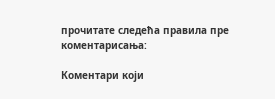прочитате следећа правила пре коментарисања:

Коментари који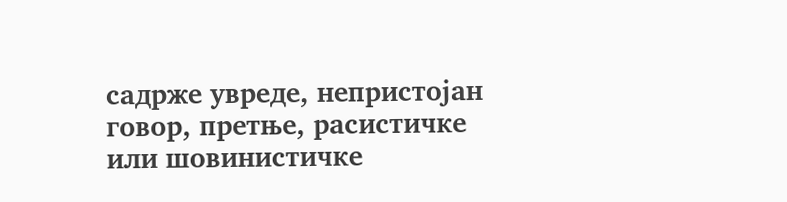садрже увреде, непристојан говор, претње, расистичке или шовинистичке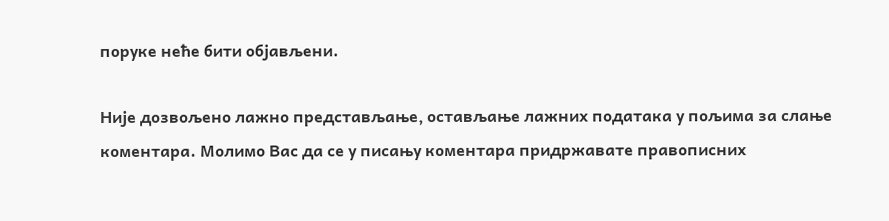поруке неће бити објављени.

Није дозвољено лажно представљање, остављање лажних података у пољима за слање коментара. Молимо Вас да се у писању коментара придржавате правописних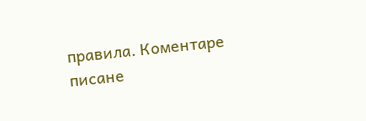правила. Коментаре писане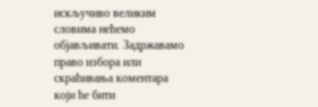искључиво великим словима нећемо објављивати. Задржавамо право избора или скраћивања коментара који ће бити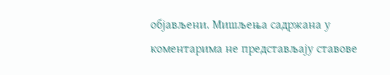објављени. Мишљења садржана у коментарима не представљају ставове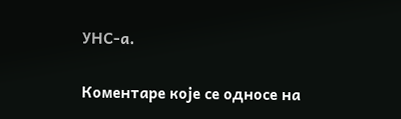УНС-а.

Коментаре које се односе на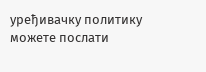уређивачку политику можете послати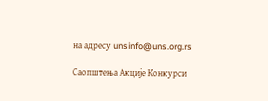на адресу unsinfo@uns.org.rs

Саопштења Акције Конкурси